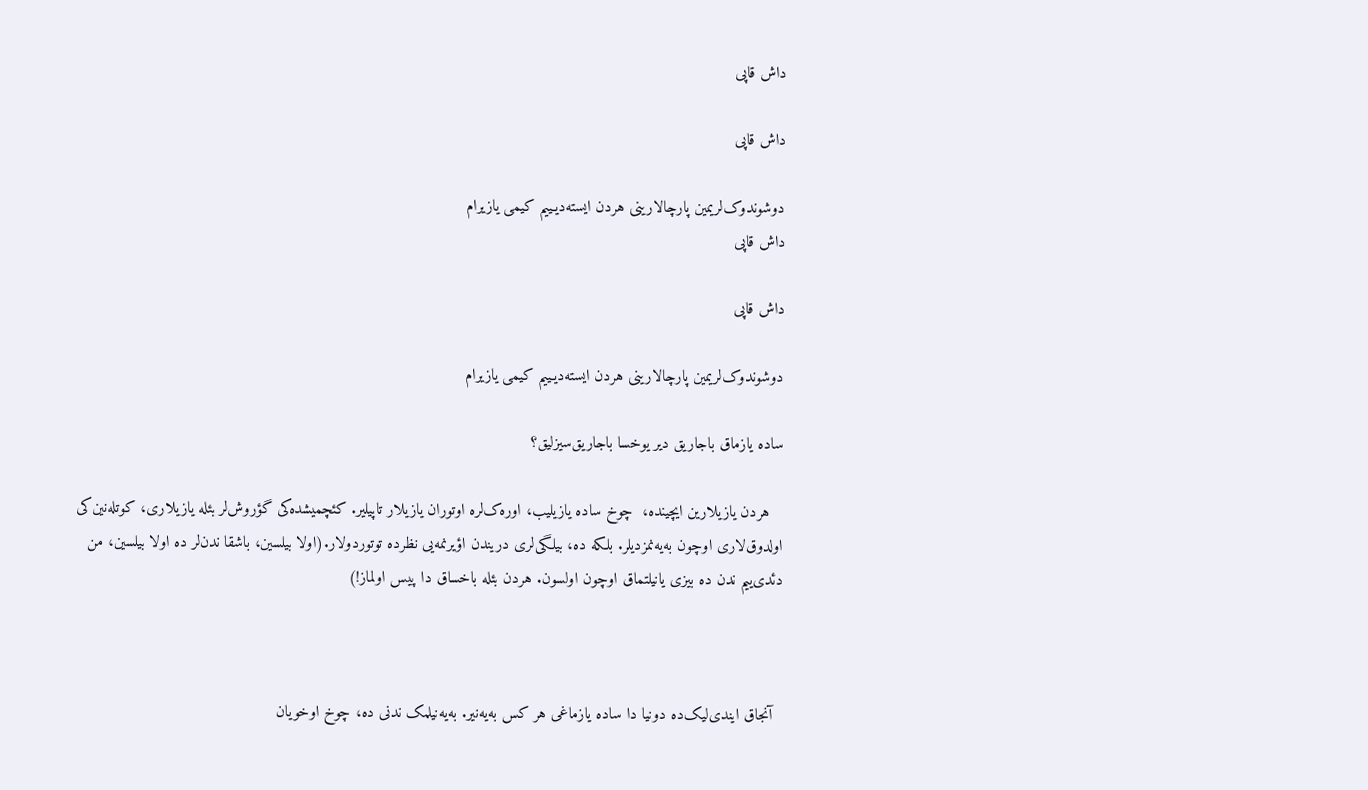داش قاپی

داش قاپی

دوشوندوک‌لریمین پارچالارینی هردن ایسته‌دیـییم کیمی یازیرام
داش قاپی

داش قاپی

دوشوندوک‌لریمین پارچالارینی هردن ایسته‌دیـییم کیمی یازیرام

ساده یازماق باجاریق دیر یوخسا باجاریق‌سیز‌لیق؟

   هردن یازیلارین ایچینده،  چوخ ساده یازیلیب، اوره‌ک‌لره اوتوران یازیلار تاپیلیر. کئچمیشده‌کی گؤروش‌لر بئله یازیلاری، کوتله‌نین‌کی اولدوق‌لاری اوچون به‌یه‌نمزدیلر. بلکه ده، بیلگی‌لری دریندن اؤیرنمه‌یی نظرده توتوردولار.(اولا بیلسین، باشقا ندن‌لر ده اولا بیلسین، من دئدی‌ییم ندن ده بیزی یانیلتماق اوچون اولسون. هردن بئله باخساق دا پیس اولماز!)



  آنجاق ایندی‌لیک‌ده دونیا دا ساده یازماغی هر کس به‌یه‌نیر. به‌یه‌نیلمک ندنی ده، چوخ اوخویان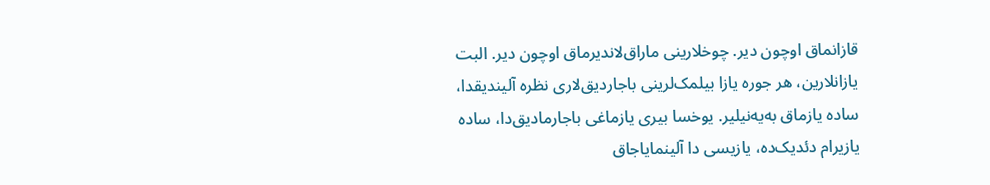قازانماق اوچون دیر. چوخلارینی ماراق‌لاندیرماق اوچون دیر. البت یازانلارین، هر جوره یازا بیلمک‌لرینی باجاردیق‌لاری نظره آلیندیقدا، ساده یازماق به‌یه‌نیلیر. یوخسا بیری یازماغی باجارمادیق‌دا، ساده یازیرام دئدیک‌ده، یازیسی دا آلینمایاجاق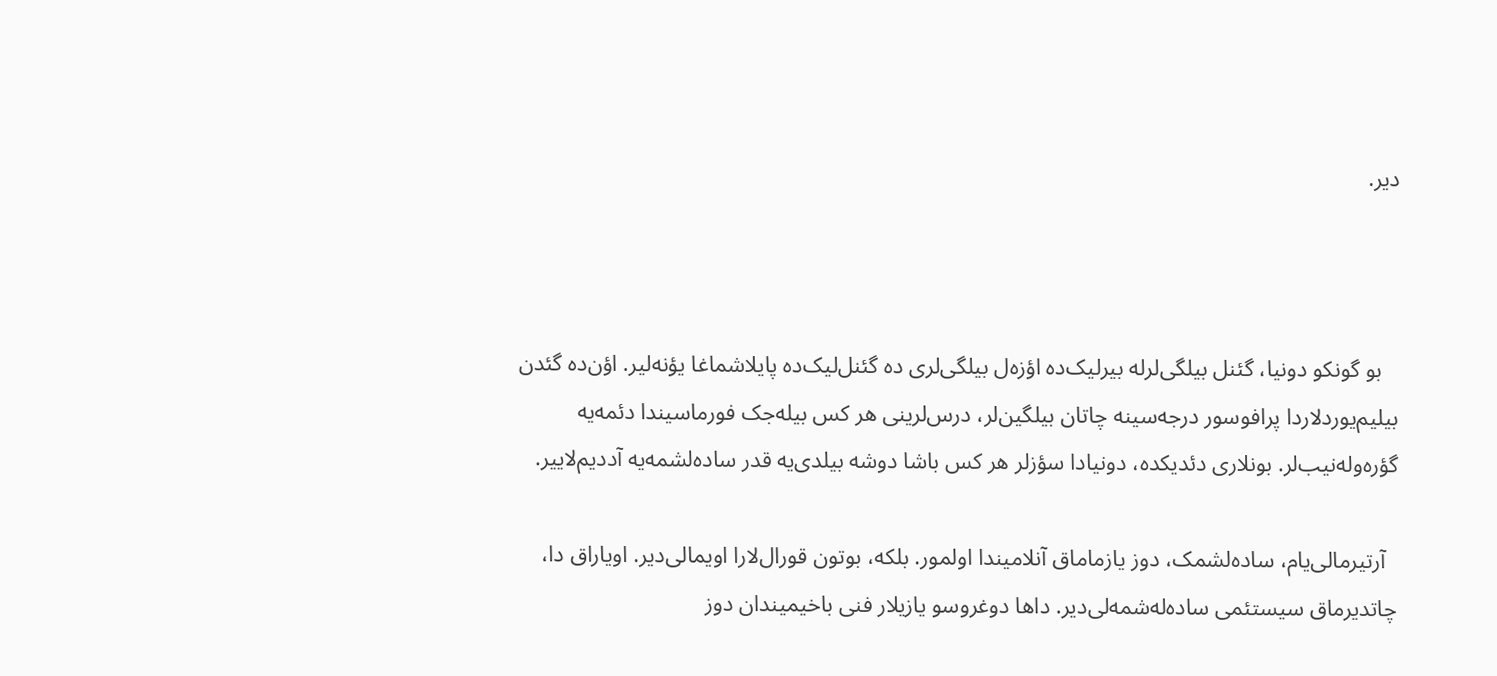دیر.



   بو گونکو دونیا، گئنل بیلگی‌لرله بیرلیک‌ده اؤزه‌ل بیلگی‌لری ده گئنل‌لیک‌ده پایلاشماغا یؤنه‌لیر. اؤن‌ده گئدن بیلیم‌یوردلاردا پرافوسور درجه‌سینه چاتان بیلگین‌لر، درس‌لرینی هر کس بیله‌جک فورماسیندا دئمه‌یه گؤره‌وله‌نیب‌لر. بونلاری دئدیکده، دونیادا سؤزلر هر کس باشا دوشه بیلدی‌یه قدر ساده‌لشمه‌یه آددیم‌لاییر.

  آرتیرمالی‌یام، ساده‌لشمک، دوز یازماماق آنلامیندا اولمور. بلکه، بوتون قورال‌لارا اویمالی‌دیر. اویاراق دا، چاتدیرماق سیستئمی ساده‌له‌شمه‌لی‌دیر. داها دوغروسو یازیلار فنی باخیمیندان دوز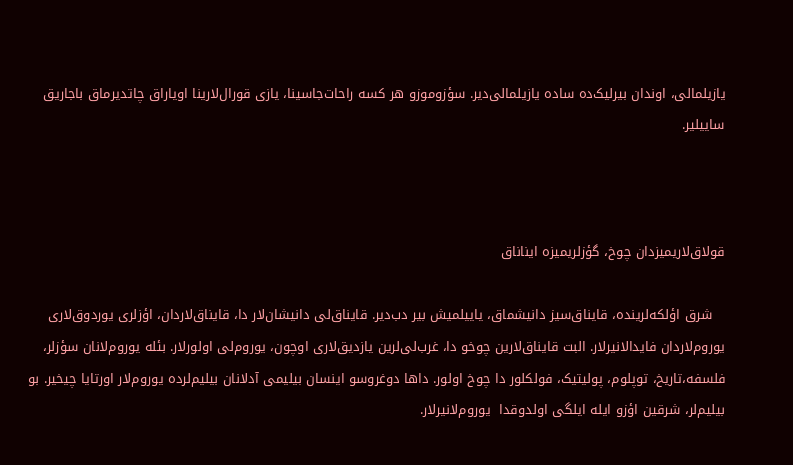یازیلمالی، اوندان بیرلیک‌ده ساده یازیلمالی‌دیر. سؤزوموزو هر کسه راحات‌جاسینا، یازی قورال‌لارینا اویاراق چاتدیرماق باجاریق‌ ساییلیر.



قولاق‌لاریمیزدان چوخ، گؤزلریمیزه ایناناق

   شرق اؤلکه‌لرینده، قایناق‌سیز دانیشماق، یاییلمیش بیر دب‌دیر. قایناق‌لی دانیشان‌لار دا، قایناق‌لاردان، اؤزلری یوردوق‌لاری یوروم‌لاردان فایدالانیرلار. البت قایناق‌لارین چوخو دا، غرب‌لی‌لرین یازدیق‌لاری اوچون، یوروم‌لی اولورلار. بئله یوروم‌لانان سؤزلر، فلسفه،تاریخ، توپلوم، پولیتیک‌، فولکلور دا چوخ اولور. داها دوغروسو اینسان بیلیمی آدلانان بیلیم‌لرده یوروم‌لار اورتایا چیخیر. بو بیلیم‌لر، شرقین اؤزو ایله ایلگی اولدوقدا  یوروم‌لانیرلار.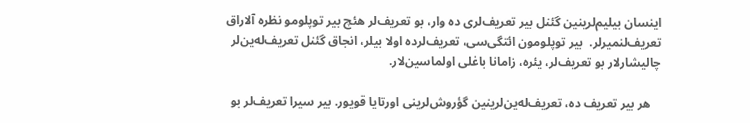اینسان بیلیم‌لرینین گئنل بیر تعریف‌لری ده وار، بو تعریف‌لر هئچ بیر توپلومو نظره آلاراق تعریف‌لنمیرلر.  بیر توپلومون ائتگی‌سی، تعریف‌لرده اولا بیلر، انجاق گئنل تعریف‌له‌ین‌لر چالیشارلار بو تعریف‌لر، یئره، زامانا باغلی اولماسین‌لار.

   هر بیر تعریف ده، تعریف‌له‌ین‌لرینین گؤروش‌لرینی اورتایا قویور. بیر سیرا تعریف‌لر بو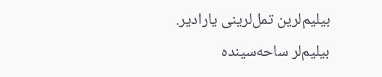بیلیم‌لرین تمل‌لرینی یارادیر. بیلیم‌لر ساحه‌سینده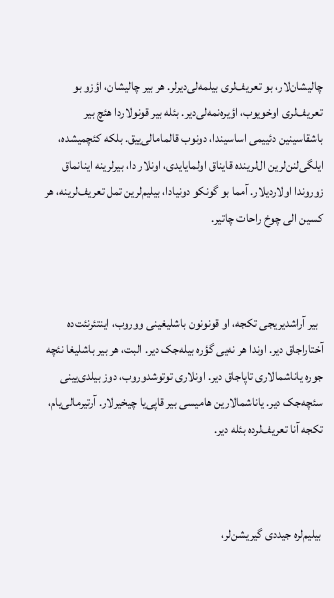چالیشان‌لار، بو تعریف‌لری بیلمه‌لی‌دیرلر. هر بیر چالیشان، اؤزو بو تعریف‌لری اوخویوب، اؤیره‌نمه‌لی‌دیر. بئله بیر قونولاردا هئچ بیر باشقاسینین دئییمی اساسیندا، دونوب قالمامالی‌ییق. بلکه کئچمیشده، ایلگی‌لنن‌لرین ال‌لرینده قایناق اولمایایدی، اونلار دا، بیرلرینه اینانماق زوروندا اولاردیلار. آمما بو گونکو دونیادا، بیلیم‌لرین تمل تعریف‌لرینه، هر کسین الی چوخ راحات چاتیر.



  بیر آراشدیریجی‌ تکجه، او قونونون باشلیغینی ووروب، اینتئرنئت‌ده آختاراجاق دیر. اوندا هر نه‌یی گؤره بیله‌جک دیر. البت، هر بیر باشلیغا نئچه جوره یاناشمالاری تاپاجاق دیر. اونلاری توتوشدوروب، دوز بیلدی‌یینی سئچه‌جک دیر. یاناشمالارین هامیسی بیر قاپی‌یا چیخیرلار. آرتیرمالی‌یام، تکجه آنا تعریف‌لرده بئله‌ دیر.



 بیلیم‌‌لره جیددی گیریشن‌لر،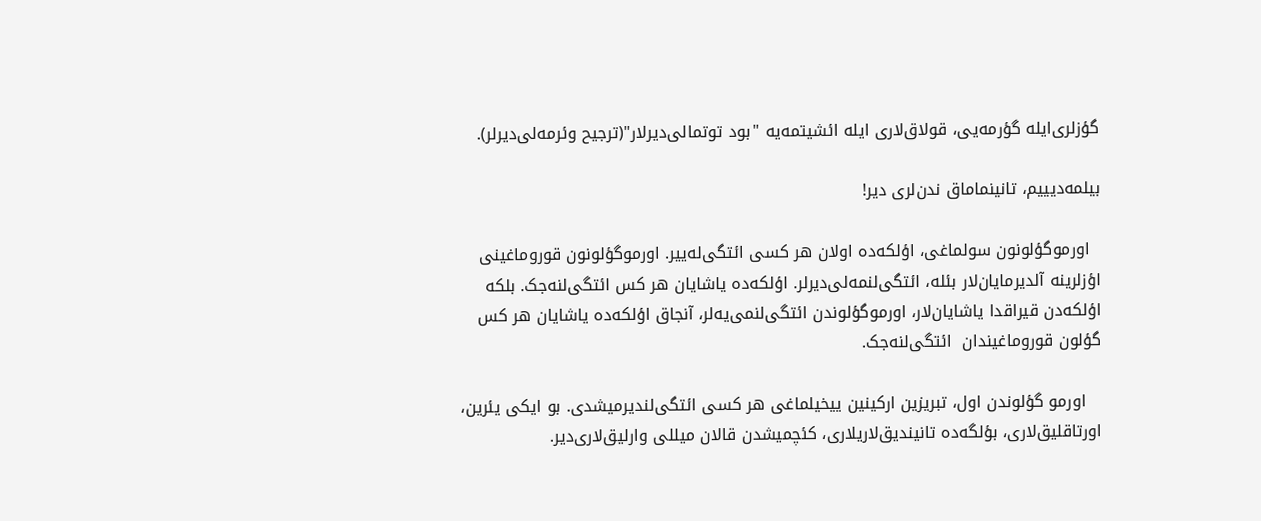گؤزلری‌ایله گؤرمه‌یی، قولاق‌لاری ایله ائشیتمه‌یه "بود توتمالی‌دیرلار"(ترجیح وئرمه‌لی‌دیرلر).

بیلمه‌دیییم، تانینماماق ندن‌لری دیر!

  اورموگؤلونون سولماغی، اؤلکه‌ده اولان هر کسی ائتگی‌له‌ییر. اورموگؤلونون قوروماغینی اؤزلرینه آلدیرمایان‌لار بئله، ائتگی‌لنمه‌لی‌دیرلر. اؤلکه‌ده یاشایان هر کس ائتگی‌لنه‌جک. بلکه اؤلکه‌دن قیراقدا یاشایان‌لار، اورموگؤلوندن ائتگی‌لنمی‌یه‌لر، آنجاق اؤلکه‌ده یاشایان هر کس گؤلون قوروماغیندان  ائتگی‌لنه‌جک.

   اورمو گؤلوندن اول، تبریزین ارکینین ییخیلماغی هر کسی ائتگی‌لندیرمیشدی. بو ایکی یئرین، اورتاقلیق‌لاری، بؤلگه‌ده تانیندیق‌لاریلاری، کئچمیشدن قالان میللی وارلیق‌لاری‌دیر.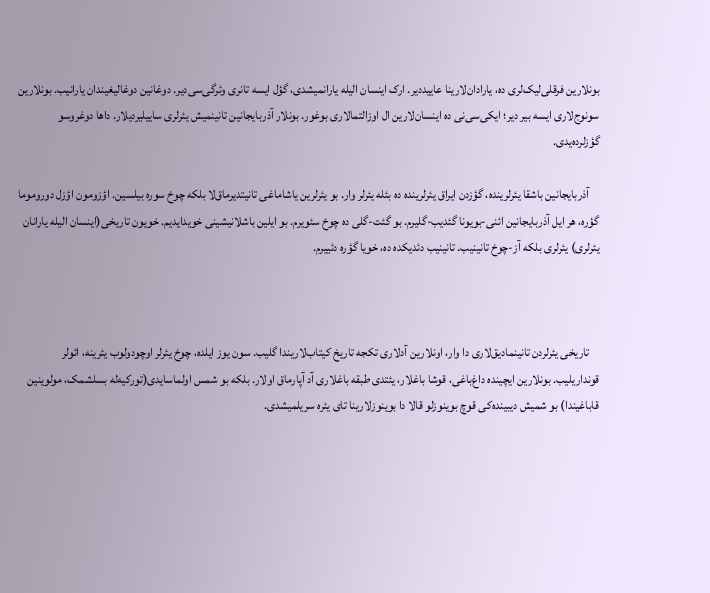بونلارین فرقلی‌لیک‌لری ده، یارادان‌لارینا عایید‌دیر. ارک اینسان‌ الیله یارانمیشدی، گؤل ایسه تانری وئرگی‌سی‌دیر. دوغانین دوغالیغیندان یارانیب. بونلارین سونوج‌لاری ایسه بیر دیر؛ ایکی‌سی‌نی ده اینسان‌لارین ال اوزالتمالاری بوغور. بونلار آذربایجانین تانینمیش یئرلری ساییلیردیلار. داها دوغروسو گؤزلرده‌یدی.

    آذربایجانین باشقا یئرلرینده، گؤزدن ایراق یئرلرینده ده بئله یئرلر وار. بو یئرلرین یاشاماغی تانیتدیرماق‌لا بلکه چوخ سوره بیلسین. اؤزومون اؤزل دوروموما گؤره، هر ایل آذربایجانین ائنی-بویونا گئدیب-گلیرم. بو گئت-گلی ده چوخ سئویرم. بو ایلین باشلانیشینی خویدایدیم. خویون تاریخی(اینسان الیله یارانان یئرلری) یئرلری بلکه آز-چوخ تانینیب. تانینیب دئدیکده ده، خویا گؤره دئییرم.



    تاریخی یئرلردن تانینمادیق‌لاری دا وار، اونلارین آدلاری تکجه تاریخ کیتاب‌لاریندا گلیب. سون یوز ایلده، چوخ یئرلر اوچودولوب یئرینه، ائولر قونداریلیب. بونلارین ایچینده داغ‌باغی، قوشا باغلار، یئتدی طبقه باغلاری آد آپارماق اولار. بلکه بو شمس اولماسایدی(تورکیه‌له بسلشمک، مولوینین قاباغیندا) بو شمیش دیبینده‌کی قوچ بوینوزلو قالا دا بوینوزلارینا تای یئره سریلمیشدی.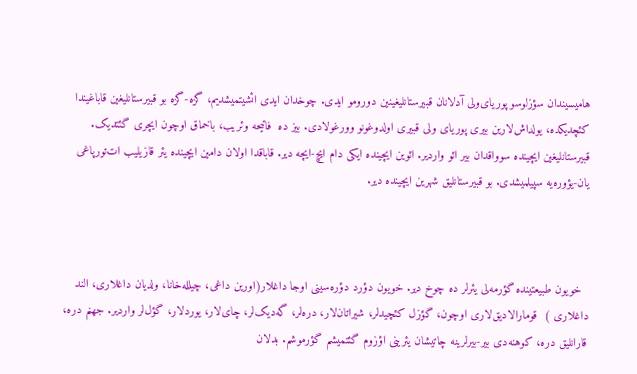هامیسیندان سؤزلوسو پوریای‌ولی آدلانان قبیرستانلیغینین دورومو ایدی. چوخدان ایدی ائشیتمیشدیم، گزه-گزه بو قبیرستانلیغین قاباغیندا کئچدیکده، یولداش‌لارین بیری پوریای ولی قبیری اولدوغونو وورغولادی. بیز ده  فاتیحه وئریب، باخماق اوچون ایچری گئتدیک. قبیرستانلیغین ایچینده سوواقدان بیر ائو واردیر. ائوین ایچینده ایکی دام ایچ-ایچه دیر. قاباقدا اولان دامین ایچینده یئر قازیلیب ات‌تورپاغی یان-یؤوره‌یه سپیلمیشدی. بو قبیرستانلیق شهرین ایچینده دیر.



  خویون طبیعتینده گؤرمه‌لی یئرلر ده چوخ دیر. خویون دؤرد دؤره‌سینی اوجا داغلار(اورین داغی، چیلله‌خانا، ولدیان داغلاری، الند داغلاری )  قومارالادیق‌لاری اوچون، گؤزل کئچیدلر، شیراتان‌لار، دره‌لر، گه‌دیک‌لر، چای‌لار، یوردلار، گؤل‌لر واردیر. جهنم دره، قارانلیق دره، کوهنه‌دی بیر-بیرلرینه چاتیشان یئرینی اؤزوم گئتمیشم گؤرموشم. بدلان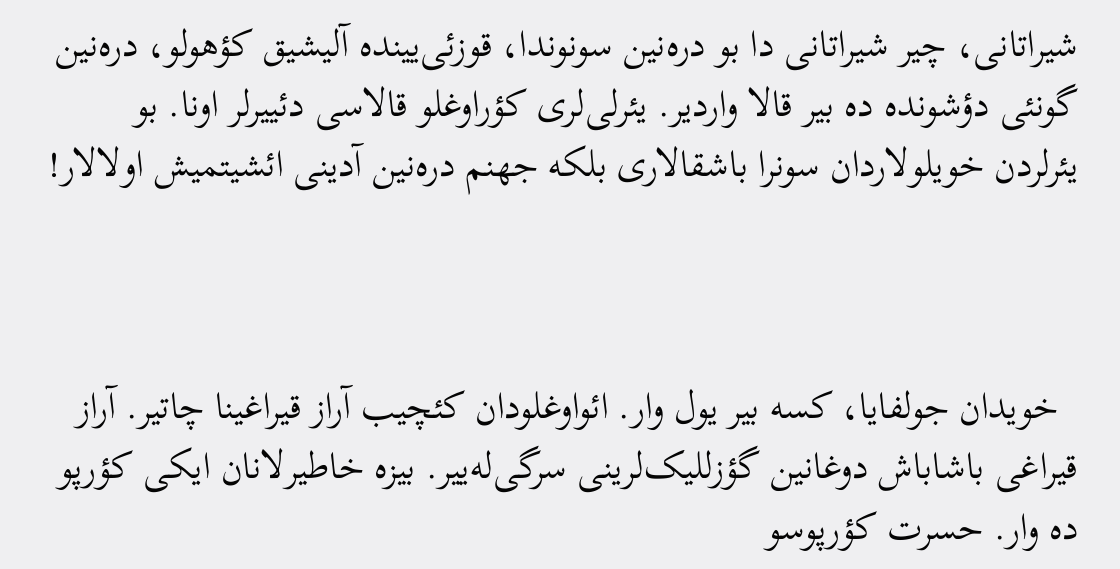شیراتانی، چیر شیراتانی دا بو دره‌نین سونوندا، قوزئی‌یینده آلیشیق کؤهولو، دره‌نین گونئی دؤشونده ده بیر قالا واردیر. یئرلی‌لری کؤراوغلو قالاسی دئییرلر اونا. بو یئرلردن خویلولاردان سونرا باشقالاری بلکه جهنم دره‌نین آدینی ائشیتمیش اولالار!



  خویدان جولفایا، کسه بیر یول وار. ائواوغلودان کئچیب آراز قیراغینا چاتیر. آراز قیراغی باشاباش دوغانین گؤزللیک‌لرینی سرگی‌له‌ییر. بیزه خاطیرلانان ایکی کؤرپو ده وار. حسرت کؤرپوسو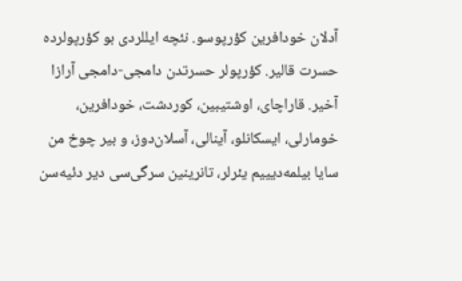آدلان خودافرین کؤرپوسو. نئچه ایللردی بو کؤرپولرده حسرت قالیر. کؤرپولر حسرتدن دامجی-دامجی آرازا آخیر. قاراچای، اوشتیبین، کوردشت، خودافرین، خومارلی، ایسکانلو، آینالی، آسلان‌دوز، و بیر چوخ من سایا بیلمه‌دیییم یئرلر، تانرینین سرگی‌سی دیر دئیه‌سن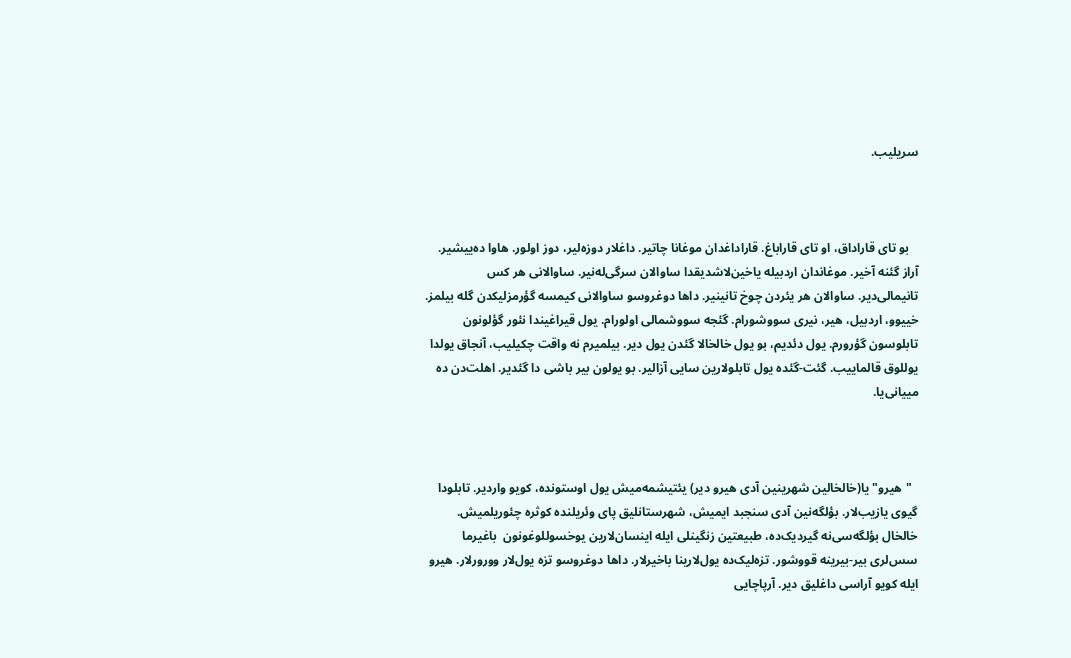سریلیب.



   بو تای قاراداق، او تای قاراباغ. قاراداغدان موغانا چاتیر. داغلار دوزه‌لیر، دوز اولور. هاوا ده‌ییشیر. آراز گئنه آخیر. موغاندان اردبیله یاخین‌لاشدیقدا ساوالان سرگی‌له‌نیر. ساوالانی هر کس تانیمالی‌دیر. ساوالان هر یئردن چوخ تانینیر. داها دوغروسو ساوالانی کیمسه گؤرمزلیکدن گله بیلمز. خییوو، اردبیل، هیر، نیری سووشورام. گئجه سووشمالی اولورام. یول قیراغیندا نئور گؤلونون تابلوسون گؤرورم. یول دئدیم، بو یول خالخالا گئدن یول دیر. بیلمیرم نه واقت چکیلیب، آنجاق یولدا یوللوق قالماییب. گئت-گئده یول تابلولارین سایی آزالیر. بو یولون بیر باشی دا گئدیر. اهلت‌دن ده مییانی‌یا.



  "هیرو"یا(خالخالین شهرینین آدی هیرو دیر) یئتیشمه‌میش یول اوستونده، کویو واردیر. تابلودا گیوی یازیب‌لار. بؤلگه‌نین آدی سنجبد ایمیش، شهرستانلیق پای وئریلنده کوثره چئوریلمیش. خالخال بؤلگه‌سی‌نه گیردیک‌ده، طبیعتین زنگینلی‌ ایله اینسان‌لارین یوخسوللوغونون  باغیرما سس‌لری بیر-بیرینه قووشور. تزه‌لیک‌ده یول‌لارینا باخیرلار. داها دوغروسو تزه یول‌لار وورورلار. هیرو ایله کویو آراسی داغلیق دیر. آرپاچایی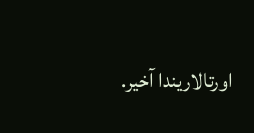اورتالاریندا آخیر.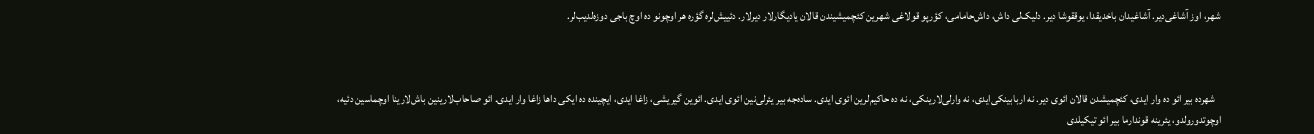شهر، اوز آشاغی‌دیر. آشاغیدان باخدیقدا، یوققوشا دیر. دلیک‌لی داش، داش‌حامامی، کؤرپو قولاغی شهرین کئچمیشیندن قالان یادیگارلار دیرلار. دئییش‌لره گؤره هر اوچونو ده اوچ باجی دوزه‌لدیب‌لر.



   شهرده بیر ائو ده وار ایدی، کئچمیشدن قالان ائوی دیر. نه اربابینکی‌ایدی، نه وارلی‌لارینکی، نه ده حاکیم‌لرین ائوی ایدی. ساده‌جه بیر یئرلی‌نین ائوی ایدی. ائوین گیریشی، زاغا ایدی، ایچینده ده ایکی داها زاغا وار ایدی. ائو صاحاب‌لارینین باش‌لارینا اوچماسین دئیه، اوچوتدورولدو، یئرینه قوندارما بیر ائو تیکیلدی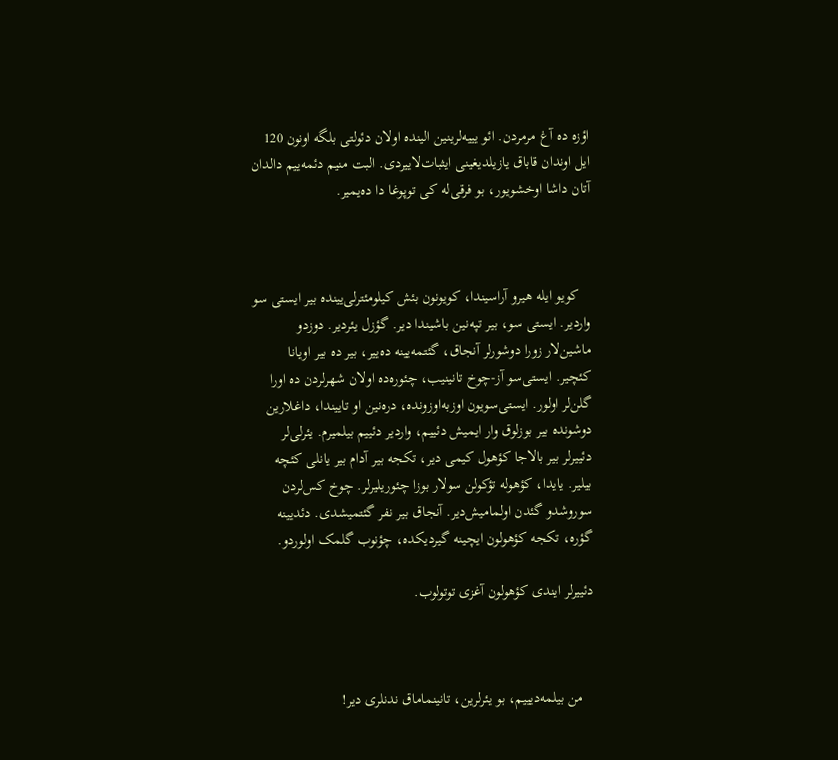اؤزه ده آغ مرمردن. ائو یییه‌لرینین الینده اولان دئولتی بلگه اونون 120 ایل اوندان قاباق یازیلدیغینی ایثبات‌لاییردی. البت منیم دئمه‌ییم دالدان آتان داشا اوخشویور، بو فرقی‌له کی توپوغا دا ده‌یمیر.



   کویو ایله هیرو آراسیندا، کویونون بئش کیلومئترلی‌یینده بیر ایستی سو واردیر. ایستی سو، بیر تپه‌نین باشیندا دیر. گؤزل یئردیر. دوزدو ماشین‌لار زورا دوشورلر آنجاق، گئتمه‌یینه ده‌ییر، بیر ده بیر اویانا کئچیر. ایستی‌سو آز-چوخ تانینیب، چئوره‌ده اولان شهرلردن ده اورا گلن‌لر اولور. ایستی‌سویون اوزبه‌اوزونده، دره‌نین او تاییندا، داغلارین دوشونده بیر بوزلوق وار ایمیش دئییم، واردیر دئییم بیلمیرم. یئرلی‌لر دئییرلر بیر بالاجا کؤهول کیمی دیر، تکجه بیر آدام بیر یانلی کئچه بیلیر. یایدا، کؤهوله تؤکولن سولار بوزا چئوریلیرلر. چوخ کس‌لردن سوروشدو گئدن اولمامیش‌دیر. آنجاق بیر نفر گئتمیشدی. دئدیینه گؤره، تکجه کؤهولون ایچینه گیردیکده، چؤنوب گلمک اولوردو.

دئییرلر ایندی کؤهولون آغزی توتولوب.



   من بیلمه‌دیییم، بو یئرلرین، تانینماماق ندنلری دیر!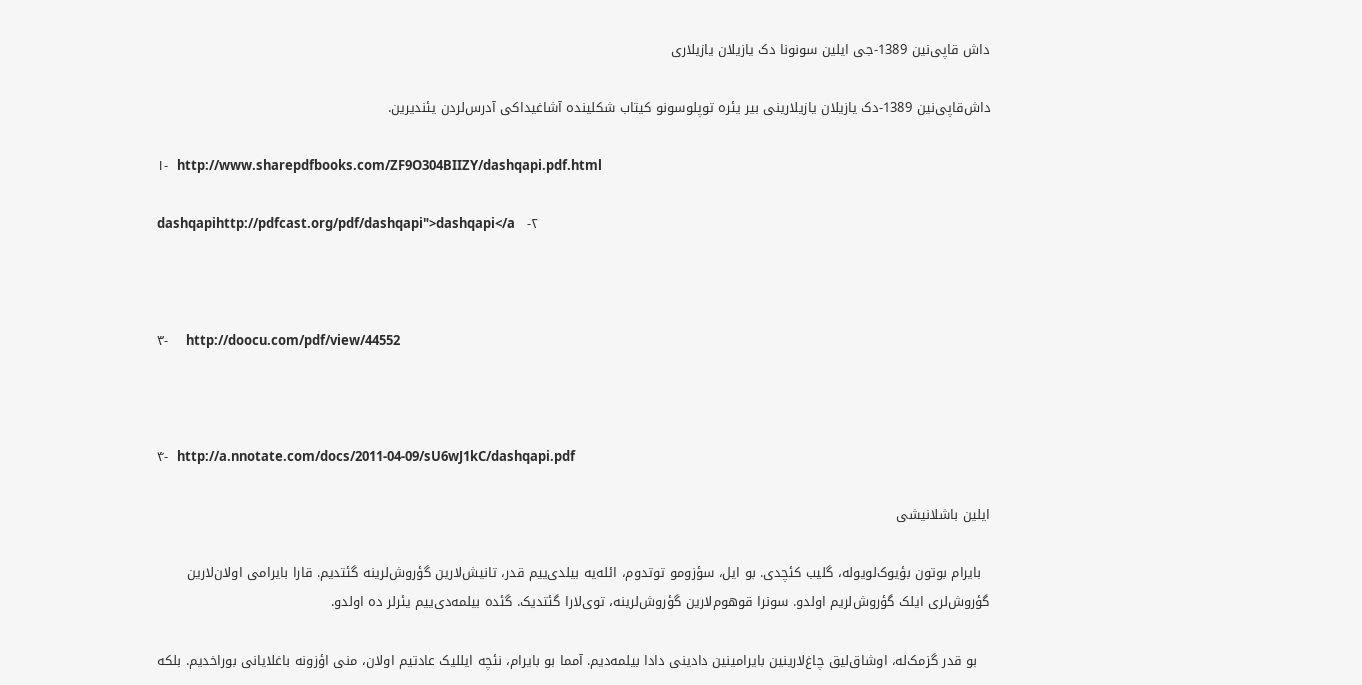داش قاپی‌نین 1389-جی ایلین سونونا دک یازیلان یازیلاری

داش‌قاپی‌نین 1389-دک یازیلان یازیلارینی بیر یئره توپلوسونو کیتاب شکلینده آشاغیداکی آدرس‌لردن یئندیرین.

۱-  http://www.sharepdfbooks.com/ZF9O304BIIZY/dashqapi.pdf.html

dashqapihttp://pdfcast.org/pdf/dashqapi">dashqapi</a    -۲



۳-    http://doocu.com/pdf/view/44552



۴-  http://a.nnotate.com/docs/2011-04-09/sU6wJ1kC/dashqapi.pdf

ایلین باشلانیشی

  بایرام بوتون بؤیوک‌لویوله، گلیب کئچدی. بو ایل، سؤزومو توتدوم، ائله‌یه بیلدی‌ییم قدر، تانیش‌لارین گؤروش‌لرینه گئتدیم. قارا بایرامی اولان‌لارین گؤروش‌لری ایلک گؤروش‌لریم اولدو. سونرا قوهوم‌لارین گؤروش‌لرینه، توی‌لارا گئتدیک. گئده بیلمه‌دی‌ییم یئرلر ده اولدو.

   بو قدر گزمک‌له، اوشاق‌لیق چاغ‌لارینین بایرامینین دادینی دادا بیلمه‌دیم. آمما بو بایرام، نئچه ایللیک عادتیم اولان، منی اؤزونه باغلایانی بوراخدیم. بلکه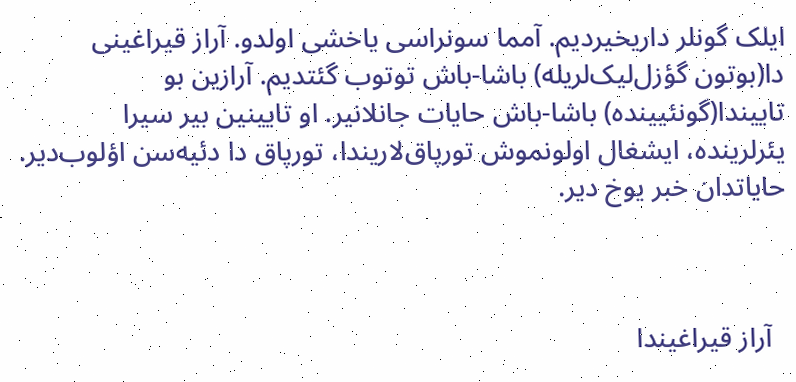ایلک گونلر داریخیردیم. آمما سونراسی یاخشی اولدو. آراز قیراغینی دا(بوتون گؤزل‌لیک‌لریله) باشا-باش توتوب گئتدیم. آرازین بو تاییندا(گونئیینده) باشا-باش حایات جانلانیر. او تایینین بیر سیرا یئرلرینده، ایشغال اولونموش تورپاق‌لاریندا، تورپاق دا دئیه‌سن اؤلوب‌دیر. حایاتدان خبر یوخ دیر.



  آراز قیراغیندا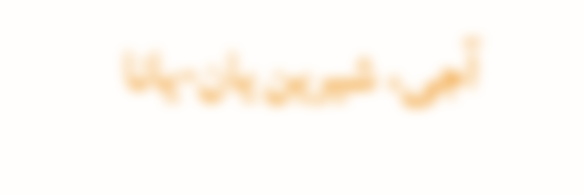آجی، شیرین یان-یانا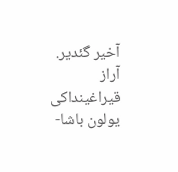آخیر گئدیر.  آراز قیراغینداکی یولون باشا-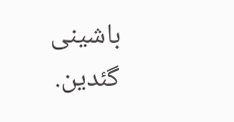باشینی گئدین.